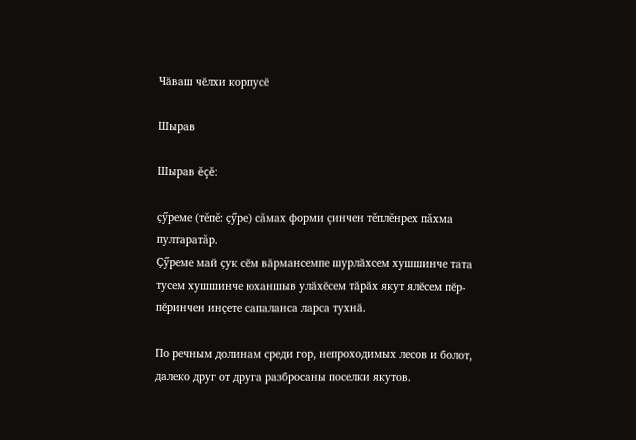Чӑваш чӗлхи корпусӗ

Шырав

Шырав ĕçĕ:

ҫӳреме (тĕпĕ: ҫӳре) сăмах форми çинчен тĕплĕнрех пăхма пултаратăр.
Ҫӳреме май ҫук сӗм вӑрмансемпе шурлӑхсем хушшинче тата тусем хушшинче юханшыв улӑхӗсем тӑрӑх якут ялӗсем пӗр-пӗринчен инҫете сапаланса ларса тухнӑ.

По речным долинам среди гор, непроходимых лесов и болот, далеко друг от друга разбросаны поселки якутов.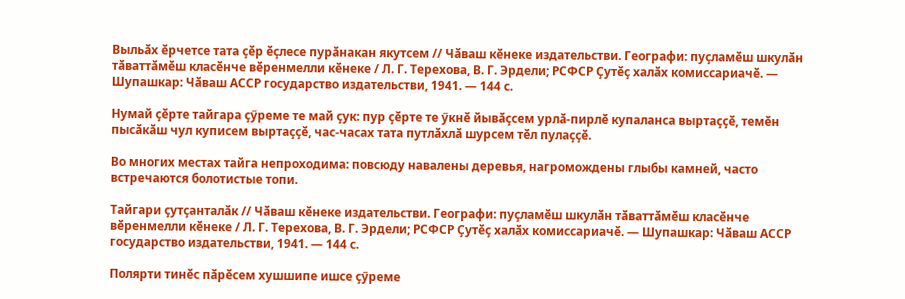Выльӑх ӗрчетсе тата ҫӗр ӗҫлесе пурӑнакан якутсем // Чӑваш кӗнеке издательстви. Географи: пуҫламӗш шкулӑн тӑваттӑмӗш класӗнче вӗренмелли кӗнеке / Л. Г. Терехова, В. Г. Эрдели; РСФСР Ҫутӗҫ халӑх комиссариачӗ. — Шупашкар: Чӑваш АССР государство издательстви, 1941. — 144 с.

Нумай ҫӗрте тайгара ҫӳреме те май ҫук: пур ҫӗрте те ӳкнӗ йывӑҫсем урлӑ-пирлӗ купаланса выртаҫҫӗ, темӗн пысӑкӑш чул куписем выртаҫҫӗ, час-часах тата путлӑхлӑ шурсем тӗл пулаҫҫӗ.

Во многих местах тайга непроходима: повсюду навалены деревья, нагромождены глыбы камней, часто встречаются болотистые топи.

Тайгари ҫутҫанталӑк // Чӑваш кӗнеке издательстви. Географи: пуҫламӗш шкулӑн тӑваттӑмӗш класӗнче вӗренмелли кӗнеке / Л. Г. Терехова, В. Г. Эрдели; РСФСР Ҫутӗҫ халӑх комиссариачӗ. — Шупашкар: Чӑваш АССР государство издательстви, 1941. — 144 с.

Полярти тинӗс пӑрӗсем хушшипе ишсе ҫӳреме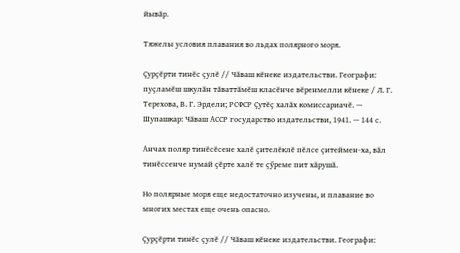йывӑр.

Тяжелы условия плавания во льдах полярного моря.

Ҫурҫӗрти тинӗс ҫулӗ // Чӑваш кӗнеке издательстви. Географи: пуҫламӗш шкулӑн тӑваттӑмӗш класӗнче вӗренмелли кӗнеке / Л. Г. Терехова, В. Г. Эрдели; РСФСР Ҫутӗҫ халӑх комиссариачӗ. — Шупашкар: Чӑваш АССР государство издательстви, 1941. — 144 с.

Анчах поляр тинӗсӗсене халӗ ҫителӗклӗ пӗлсе ҫитеймен-ха, вӑл тинӗссенче нумай ҫӗрте халӗ те ҫӳреме пит хӑрушӑ.

Но полярные моря еще недостаточно изучены, и плавание во многих местах еще очень опасно.

Ҫурҫӗрти тинӗс ҫулӗ // Чӑваш кӗнеке издательстви. Географи: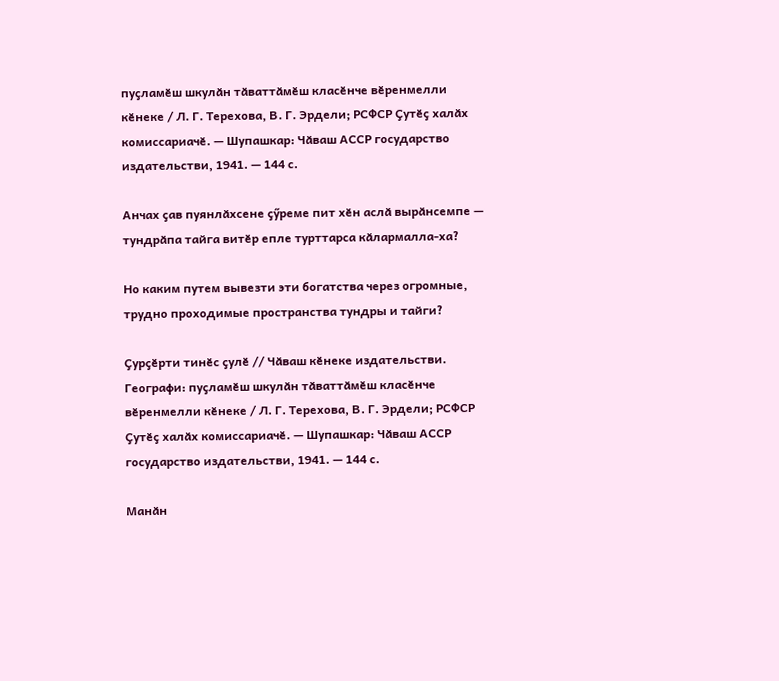пуҫламӗш шкулӑн тӑваттӑмӗш класӗнче вӗренмелли кӗнеке / Л. Г. Терехова, В. Г. Эрдели; РСФСР Ҫутӗҫ халӑх комиссариачӗ. — Шупашкар: Чӑваш АССР государство издательстви, 1941. — 144 с.

Анчах ҫав пуянлӑхсене ҫӳреме пит хӗн аслӑ вырӑнсемпе — тундрӑпа тайга витӗр епле турттарса кӑлармалла-ха?

Но каким путем вывезти эти богатства через огромные, трудно проходимые пространства тундры и тайги?

Ҫурҫӗрти тинӗс ҫулӗ // Чӑваш кӗнеке издательстви. Географи: пуҫламӗш шкулӑн тӑваттӑмӗш класӗнче вӗренмелли кӗнеке / Л. Г. Терехова, В. Г. Эрдели; РСФСР Ҫутӗҫ халӑх комиссариачӗ. — Шупашкар: Чӑваш АССР государство издательстви, 1941. — 144 с.

Манӑн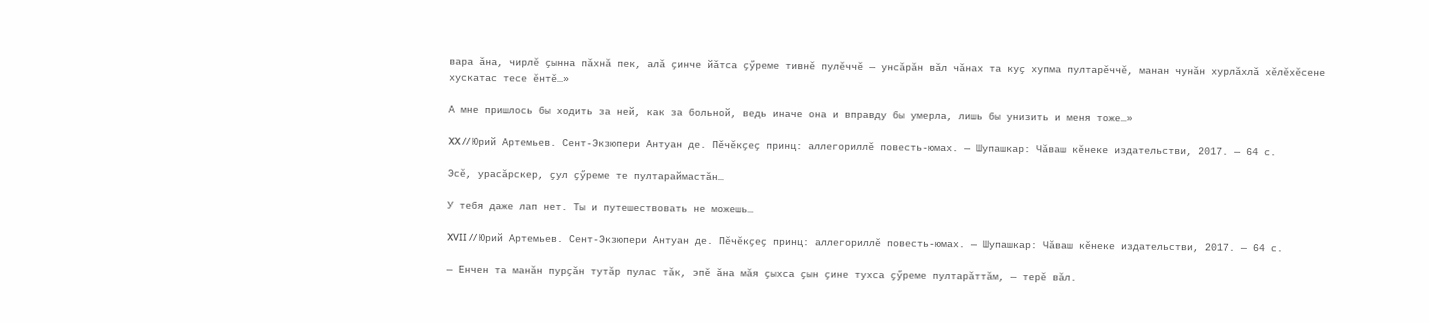вара ӑна, чирлӗ ҫынна пӑхнӑ пек, алӑ ҫинче йӑтса ҫӳреме тивнӗ пулӗччӗ — унсӑрӑн вӑл чӑнах та куҫ хупма пултарӗччӗ, манан чунӑн хурлӑхлӑ хӗлӗхӗсене хускатас тесе ӗнтӗ…»

А мне пришлось бы ходить за ней, как за больной, ведь иначе она и вправду бы умерла, лишь бы унизить и меня тоже…»

XX // Юрий Артемьев. Сент-Экзюпери Антуан де. Пӗчӗкҫеҫ принц: аллегориллӗ повесть-юмах. — Шупашкар: Чӑваш кӗнеке издательстви, 2017. — 64 с.

Эсӗ, урасӑрскер, ҫул ҫӳреме те пултараймастӑн…

У тебя даже лап нет. Ты и путешествовать не можешь…

XVII // Юрий Артемьев. Сент-Экзюпери Антуан де. Пӗчӗкҫеҫ принц: аллегориллӗ повесть-юмах. — Шупашкар: Чӑваш кӗнеке издательстви, 2017. — 64 с.

— Енчен та манӑн пурҫӑн тутӑр пулас тӑк, эпӗ ӑна мӑя ҫыхса ҫын ҫине тухса ҫӳреме пултарӑттӑм, — терӗ вӑл.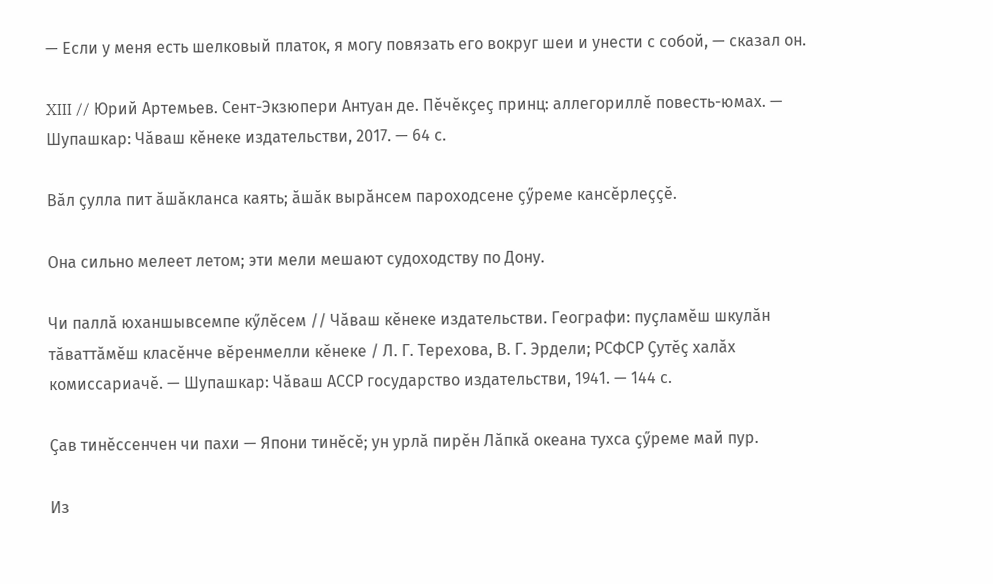— Если у меня есть шелковый платок, я могу повязать его вокруг шеи и унести с собой, — сказал он.

XIII // Юрий Артемьев. Сент-Экзюпери Антуан де. Пӗчӗкҫеҫ принц: аллегориллӗ повесть-юмах. — Шупашкар: Чӑваш кӗнеке издательстви, 2017. — 64 с.

Вӑл ҫулла пит ӑшӑкланса каять; ӑшӑк вырӑнсем пароходсене ҫӳреме кансӗрлеҫҫӗ.

Она сильно мелеет летом; эти мели мешают судоходству по Дону.

Чи паллӑ юханшывсемпе кӳлӗсем // Чӑваш кӗнеке издательстви. Географи: пуҫламӗш шкулӑн тӑваттӑмӗш класӗнче вӗренмелли кӗнеке / Л. Г. Терехова, В. Г. Эрдели; РСФСР Ҫутӗҫ халӑх комиссариачӗ. — Шупашкар: Чӑваш АССР государство издательстви, 1941. — 144 с.

Ҫав тинӗссенчен чи пахи — Япони тинӗсӗ; ун урлӑ пирӗн Лӑпкӑ океана тухса ҫӳреме май пур.

Из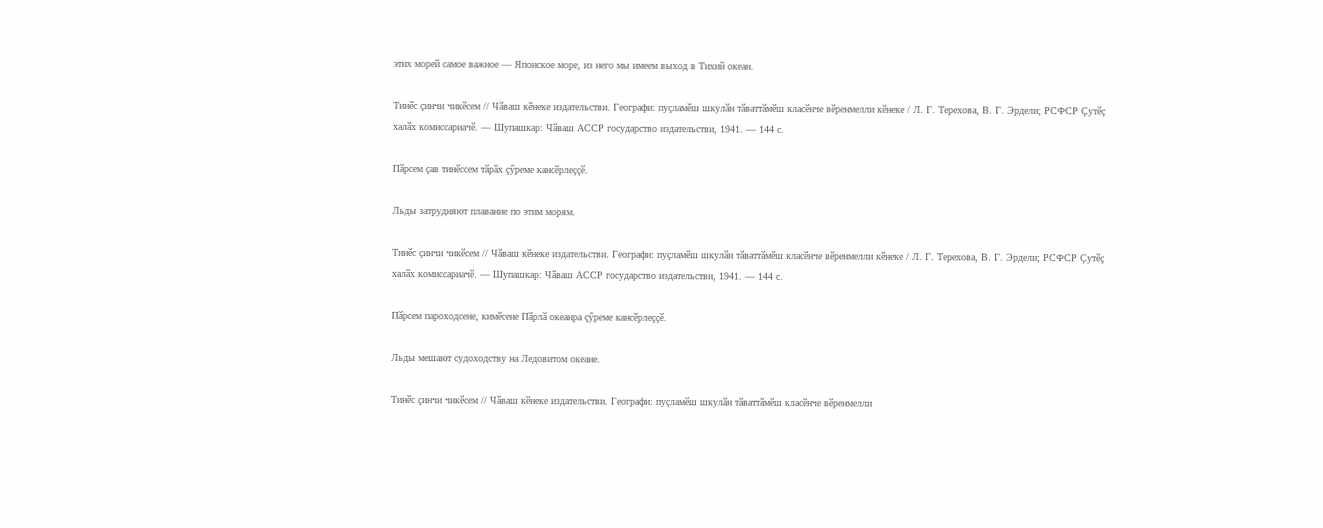этих морей самое важное — Японское море, из него мы имеем выход в Тихий океан.

Тинӗс ҫинчи чикӗсем // Чӑваш кӗнеке издательстви. Географи: пуҫламӗш шкулӑн тӑваттӑмӗш класӗнче вӗренмелли кӗнеке / Л. Г. Терехова, В. Г. Эрдели; РСФСР Ҫутӗҫ халӑх комиссариачӗ. — Шупашкар: Чӑваш АССР государство издательстви, 1941. — 144 с.

Пӑрсем ҫав тинӗссем тӑрӑх ҫӳреме кансӗрлеҫҫӗ.

Льды затрудняют плавание по этим морям.

Тинӗс ҫинчи чикӗсем // Чӑваш кӗнеке издательстви. Географи: пуҫламӗш шкулӑн тӑваттӑмӗш класӗнче вӗренмелли кӗнеке / Л. Г. Терехова, В. Г. Эрдели; РСФСР Ҫутӗҫ халӑх комиссариачӗ. — Шупашкар: Чӑваш АССР государство издательстви, 1941. — 144 с.

Пӑрсем пароходсене, кимӗсене Пӑрлӑ океанра ҫӳреме кансӗрлеҫҫӗ.

Льды мешают судоходству на Ледовитом океане.

Тинӗс ҫинчи чикӗсем // Чӑваш кӗнеке издательстви. Географи: пуҫламӗш шкулӑн тӑваттӑмӗш класӗнче вӗренмелли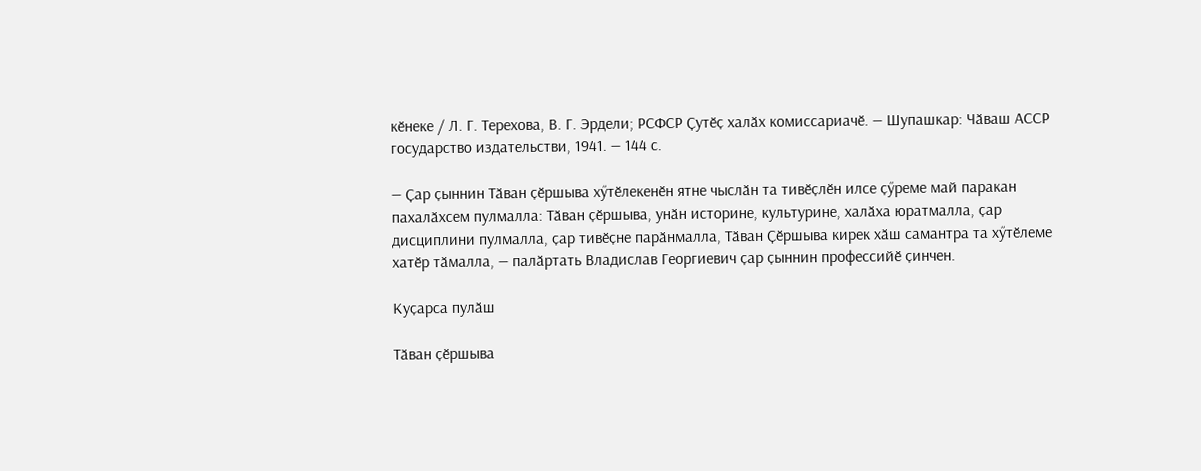кӗнеке / Л. Г. Терехова, В. Г. Эрдели; РСФСР Ҫутӗҫ халӑх комиссариачӗ. — Шупашкар: Чӑваш АССР государство издательстви, 1941. — 144 с.

— Ҫар ҫыннин Тӑван ҫӗршыва хӳтӗлекенӗн ятне чыслӑн та тивӗҫлӗн илсе ҫӳреме май паракан пахалӑхсем пулмалла: Тӑван ҫӗршыва, унӑн историне, культурине, халӑха юратмалла, ҫар дисциплини пулмалла, ҫар тивӗҫне парӑнмалла, Тӑван Ҫӗршыва кирек хӑш самантра та хӳтӗлеме хатӗр тӑмалла, — палӑртать Владислав Георгиевич ҫар ҫыннин профессийӗ ҫинчен.

Куҫарса пулӑш

Тӑван ҫӗршыва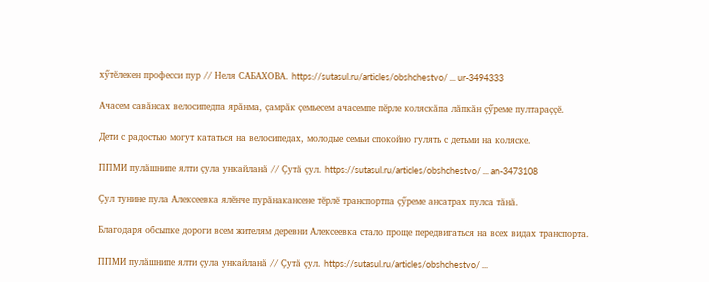хӳтӗлекен професси пур // Неля САБАХОВА. https://sutasul.ru/articles/obshchestvo/ ... ur-3494333

Ачасем савӑнсах велосипедпа ярӑнма, ҫамрӑк ҫемьесем ачасемпе пӗрле коляскӑпа лӑпкӑн ҫӳреме пултараҫҫӗ.

Дети с радостью могут кататься на велосипедах, молодые семьи спокойно гулять с детьми на коляске.

ППМИ пулӑшнипе ялти ҫула ункайланӑ // Ҫутӑ ҫул. https://sutasul.ru/articles/obshchestvo/ ... an-3473108

Ҫул тунине пула Алексеевка ялӗнче пурӑнакансене тӗрлӗ транспортпа ҫӳреме ансатрах пулса тӑнӑ.

Благодаря обсыпке дороги всем жителям деревни Алексеевка стало проще передвигаться на всех видах транспорта.

ППМИ пулӑшнипе ялти ҫула ункайланӑ // Ҫутӑ ҫул. https://sutasul.ru/articles/obshchestvo/ ...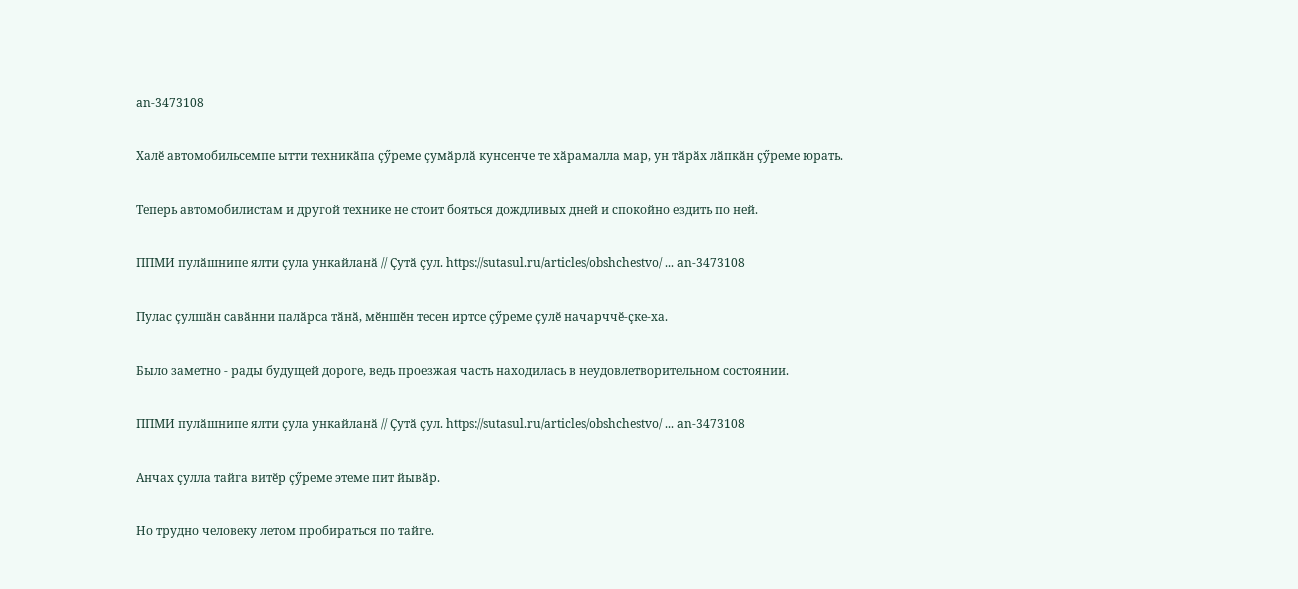an-3473108

Халӗ автомобильсемпе ытти техникӑпа ҫӳреме ҫумӑрлӑ кунсенче те хӑрамалла мар, ун тӑрӑх лӑпкӑн ҫӳреме юрать.

Теперь автомобилистам и другой технике не стоит бояться дождливых дней и спокойно ездить по ней.

ППМИ пулӑшнипе ялти ҫула ункайланӑ // Ҫутӑ ҫул. https://sutasul.ru/articles/obshchestvo/ ... an-3473108

Пулас ҫулшӑн савӑнни палӑрса тӑнӑ, мӗншӗн тесен иртсе ҫӳреме ҫулӗ начарччӗ-ҫке-ха.

Было заметно - рады будущей дороге, ведь проезжая часть находилась в неудовлетворительном состоянии.

ППМИ пулӑшнипе ялти ҫула ункайланӑ // Ҫутӑ ҫул. https://sutasul.ru/articles/obshchestvo/ ... an-3473108

Анчах ҫулла тайга витӗр ҫӳреме этеме пит йывӑр.

Но трудно человеку летом пробираться по тайге.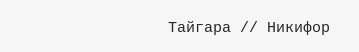Тайгара // Никифор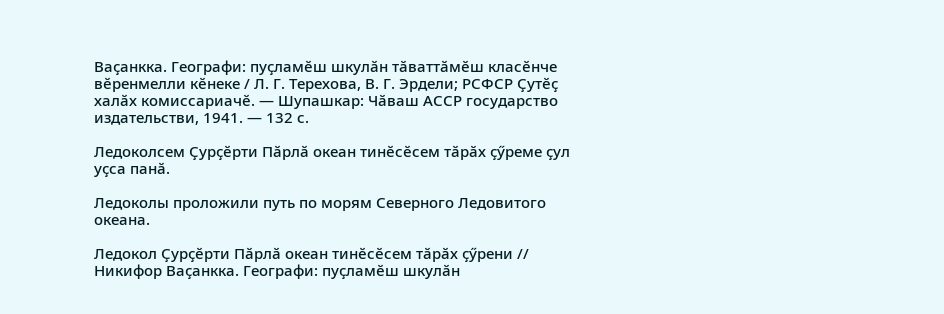Ваҫанкка. Географи: пуҫламӗш шкулӑн тӑваттӑмӗш класӗнче вӗренмелли кӗнеке / Л. Г. Терехова, В. Г. Эрдели; РСФСР Ҫутӗҫ халӑх комиссариачӗ. — Шупашкар: Чӑваш АССР государство издательстви, 1941. — 132 с.

Ледоколсем Ҫурҫӗрти Пӑрлӑ океан тинӗсӗсем тӑрӑх ҫӳреме ҫул уҫса панӑ.

Ледоколы проложили путь по морям Северного Ледовитого океана.

Ледокол Ҫурҫӗрти Пӑрлӑ океан тинӗсӗсем тӑрӑх ҫӳрени // Никифор Ваҫанкка. Географи: пуҫламӗш шкулӑн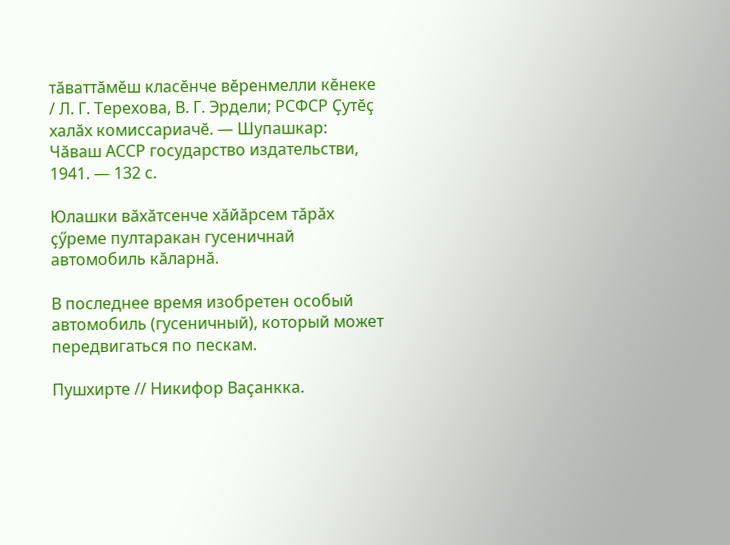тӑваттӑмӗш класӗнче вӗренмелли кӗнеке / Л. Г. Терехова, В. Г. Эрдели; РСФСР Ҫутӗҫ халӑх комиссариачӗ. — Шупашкар: Чӑваш АССР государство издательстви, 1941. — 132 с.

Юлашки вӑхӑтсенче хӑйӑрсем тӑрӑх ҫӳреме пултаракан гусеничнай автомобиль кӑларнӑ.

В последнее время изобретен особый автомобиль (гусеничный), который может передвигаться по пескам.

Пушхирте // Никифор Ваҫанкка.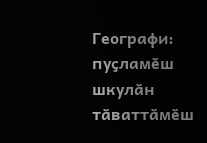Географи: пуҫламӗш шкулӑн тӑваттӑмӗш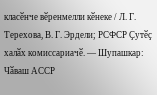класӗнче вӗренмелли кӗнеке / Л. Г. Терехова, В. Г. Эрдели; РСФСР Ҫутӗҫ халӑх комиссариачӗ. — Шупашкар: Чӑваш АССР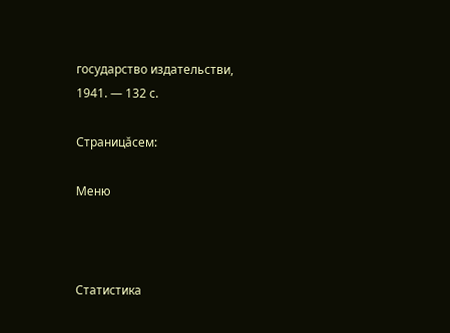государство издательстви, 1941. — 132 с.

Страницăсем:

Меню



Статистика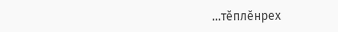...тĕплӗнрех